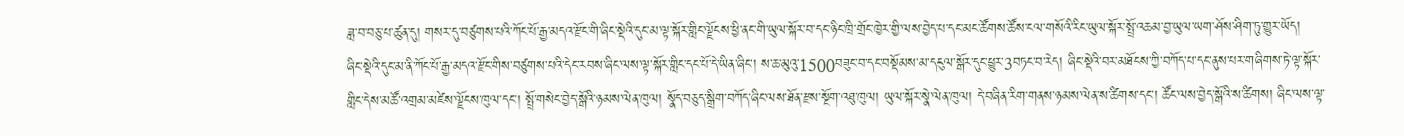ཟླ་བ་བཅུ་པ་ཚུན་དུ། གསར་དུ་བཙུགས་པའི་ཀོང་པོ་རྒྱ་མདའ་རྫོང་གི་ཞིང་སྡེའི་དུང་མ་ལྟ་སྐོར་གླིང་ལྗོངས་ཕྱི་ནང་གི་ཡུལ་སྐོར་བ་དང་ཉིང་ཁྲི་གྲོང་ཁྱེར་གྱི་ལས་བྱེད་པ་དང་མང་ཚོགས་ཚོས་ངལ་གསོའི་རིང་ཡུལ་སྐོར་སྤྲོ་འཆམ་བྱ་ཡུལ་ཡག་ཤོས་ཤིག་ཏུ་གྱུར་ཡོད།
ཞིང་སྡེའི་དུང་མ་ནི་ཀོང་པོ་རྒྱ་མདའ་རྫོང་གིས་བཙུགས་པའི་དེང་རབས་ཞིང་ལས་ལྟ་སྐོར་གླིང་དང་པོ་དེ་ཡིན་ཞིང་། ས་ཆ་མུའུ་1500བཟུང་བ་དང་བསྡོམས་མ་དངུལ་སྒོར་དུང་ཕྱུར་3བཏང་བ་རེད། ཞིང་སྡེའི་བར་མཐོངས་ཀྱི་བཀོད་པ་དང་ནུས་པར་གཞིགས་ཏེ་ལྟ་སྐོར་གླིང་དེས་མཚོ་འགྲམ་མཛེས་ལྗོངས་ཁུལ་དང་། སྤྲོ་གསེང་བྱེད་སྒོའི་ཉམས་ལེན་ཁུལ། སྣོད་བཅུད་སྒྲིག་བཀོད་ཞིང་ལས་ཐོན་རྫས་སྔོག་འཐུ་ཁུལ། ཡུལ་སྐོར་སྣེ་ལེན་ཁུལ། དེ་བཞིན་རིག་གནས་ཉམས་ལེན་ས་ཚིགས་དང་། ཚོང་ལས་བྱེད་སྒོའི་ས་ཚིགས། ཞིང་ལས་ལྟ་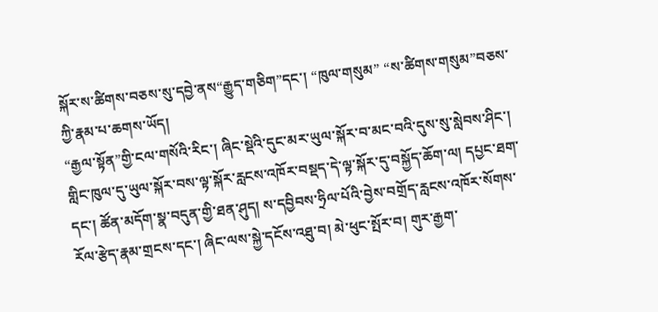སྐོར་ས་ཚིགས་བཅས་སུ་དབྱེ་ནས“རྒྱུད་གཅིག”དང་། “ཁུལ་གསུམ” “ས་ཚིགས་གསུམ”བཅས་ཀྱི་རྣམ་པ་ཆགས་ཡོད།
“རྒྱལ་སྟོན”གྱི་ངལ་གསོའི་རིང་། ཞིང་སྡེའི་དུང་མར་ཡུལ་སྐོར་བ་མང་བའི་དུས་སུ་སླེབས་ཤིང་། གླིང་ཁུལ་དུ་ཡུལ་སྐོར་བས་ལྟ་སྐོར་རླངས་འཁོར་བསྡད་དེ་ལྟ་སྐོར་དུ་བསྐྱོད་ཆོག་ལ། དཔྱང་ཐག་དང་། ཚོན་མདོག་སྣ་བདུན་གྱི་ཐན་ཤུད། ས་དབྱིབས་ཧྲིལ་པོའི་བྱེས་བགྲོད་རླངས་འཁོར་སོགས་རོལ་རྩེད་རྣམ་གྲངས་དང་། ཞིང་ལས་སྐྱེ་དངོས་འཐུ་བ། མེ་ཕུང་སྤོར་བ། གུར་རྒྱག་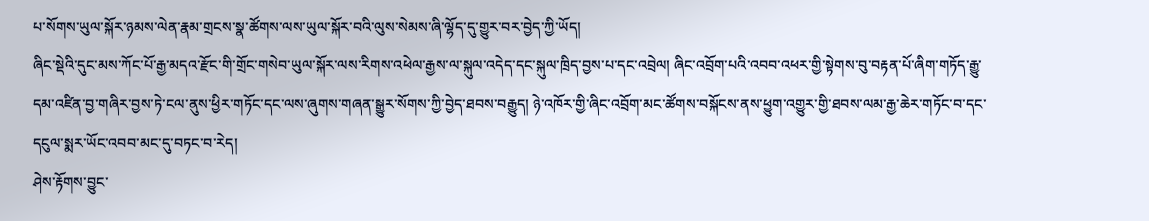པ་སོགས་ཡུལ་སྐོར་ཉམས་ལེན་རྣམ་གྲངས་སྣ་ཚོགས་ལས་ཡུལ་སྐོར་བའི་ལུས་སེམས་ཞི་ལྷོད་དུ་གྱུར་བར་བྱེད་ཀྱི་ཡོད།
ཞིང་སྡེའི་དུང་མས་ཀོང་པོ་རྒྱ་མདའ་རྫོང་གི་གྲོང་གསེབ་ཡུལ་སྐོར་ལས་རིགས་འཕེལ་རྒྱས་ལ་སྐུལ་འདེད་དང་སྐུལ་ཁྲིད་བྱས་པ་དང་འབྲེལ། ཞིང་འབྲོག་པའི་འབབ་འཕར་གྱི་སྟེགས་བུ་བརྟན་པོ་ཞིག་གཏོད་རྒྱུ་དམ་འཛིན་བྱ་གཞིར་བྱས་ཏེ་ངལ་ནུས་ཕྱིར་གཏོང་དང་ལས་ཞུགས་གཞན་སྒྱུར་སོགས་ཀྱི་བྱེད་ཐབས་བརྒྱུད། ཉེ་འཁོར་གྱི་ཞིང་འབྲོག་མང་ཚོགས་བསྐོངས་ནས་ཕྱུག་འགྱུར་གྱི་ཐབས་ལམ་རྒྱ་ཆེར་གཏོང་བ་དང་དངུལ་སྨར་ཡོང་འབབ་མང་དུ་བཏང་བ་རེད།
ཤེས་རྟོགས་བྱུང་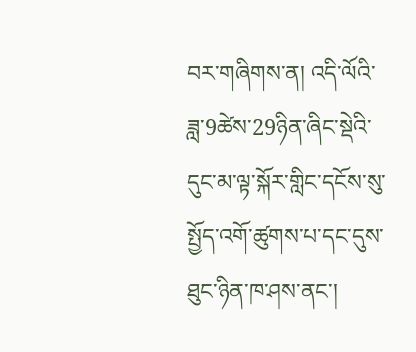བར་གཞིགས་ན། འདི་ལོའི་ཟླ་9ཚེས་29ཉིན་ཞིང་སྡེའི་དུང་མ་ལྟ་སྐོར་གླིང་དངོས་སུ་སྤྱོད་འགོ་ཚུགས་པ་དང་དུས་ཐུང་ཉིན་ཁ་ཤས་ནང་།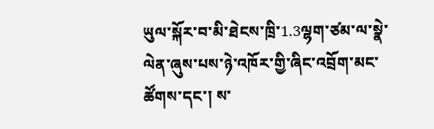ཡུལ་སྐོར་བ་མི་ཐེངས་ཁྲི་1.3ལྷག་ཙམ་ལ་སྣེ་ལེན་ཞུས་པས་ཉེ་འཁོར་གྱི་ཞིང་འབྲོག་མང་ཚོགས་དང་། ས་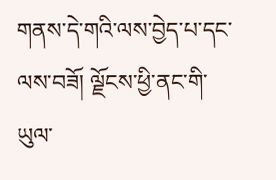གནས་དེ་གའི་ལས་བྱེད་པ་དང་ལས་བཟོ། ལྗོངས་ཕྱི་ནང་གི་ཡུལ་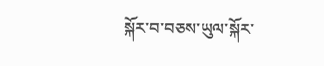སྐོར་བ་བཅས་ཡུལ་སྐོར་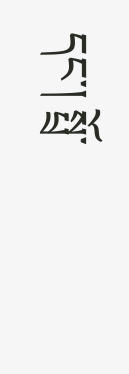དང་། སྤྲོ་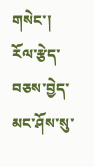གསེང་། རོལ་རྩེད་བཅས་བྱེད་མང་ཤོས་སུ་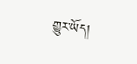གྱུར་ཡོད།